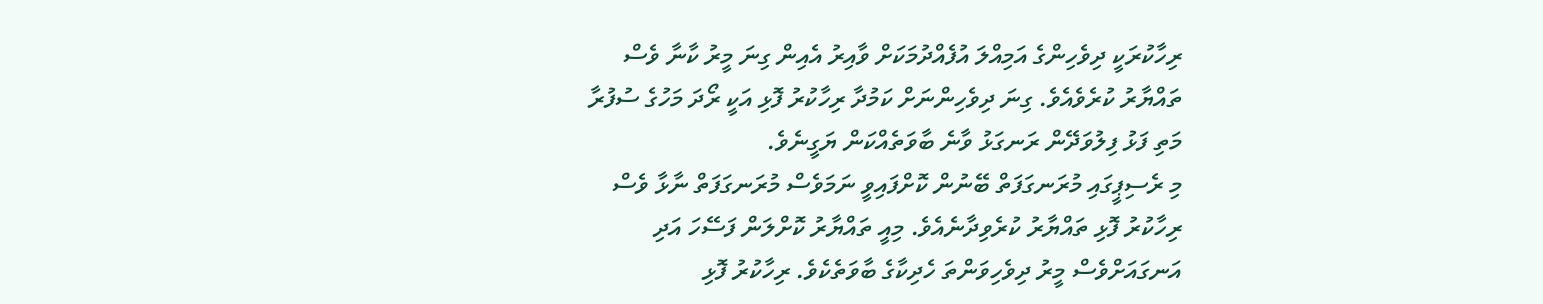ރިހާކުރަކީ ދިވެހިންގެ އަމިއްލަ އުފެއްދުމަކަށް ވާއިރު އެއިން ގިނަ މީރު ކާނާ ވެސް ތައްޔާރު ކުރެވެއެވެ. ގިނަ ދިވެހިންނަށް ކަމުދާ ރިހާކުރު ފޮޅި އަކީ ރޯދަ މަހުގެ ސުފުރާ މަތި ފަޅު ފިލުވަދޭން ރަނގަޅު ވާނެ ބާވަތެއްކަން ޔަގީނެވެ.
މި ރެސިޕީގައި މުރަނގަފަތް ބޭނުން ކޮށްފައިވީ ނަމަވެސް މުރަނގަފަތް ނާޅާ ވެސް ރިހާކުރު ފޮޅި ތައްޔާރު ކުރެވިދާނެއެވެ. މިއީ ތައްޔާރު ކޮށްލަން ފަސޭހަ އަދި އަނގައަށްވެސް މީރު ދިވެހިވަންތަ ހެދިކާގެ ބާވަތެކެވެ. ރިހާކުރު ފޮޅި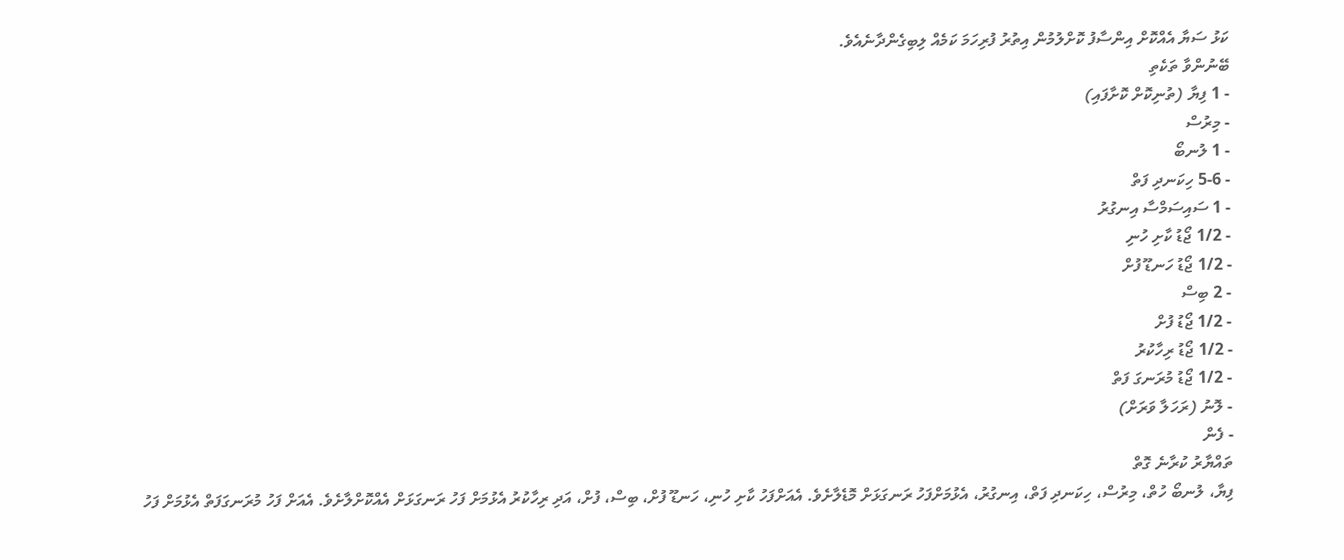ކަޅު ސަޔާ އެއްކޮށް އިންސާފު ކޮށްލުމުން އިތުރު ފުރިހަމަ ކަމެއް ލިބިގެންދާނެއެވެ.
ބޭނުންވާ ތަކެތި
- 1 ފިޔާ (ތުނިކޮށް ކޮށާފައި)
- މިރުސް
- 1 ލުނބޯ
- 5-6 ހިކަނދި ފަތް
- 1 ސައިސަމްސާ އިނގުރު
- 1/2 ޖޯޑު ކާށި ހުނި
- 1/2 ޖޯޑު ހަނޑޫ ފުށް
- 2 ބިސް
- 1/2 ޖޯޑު ފުށް
- 1/2 ޖޯޑު ރިހާކުރު
- 1/2 ޖޯޑު މުރަނގަ ފަތް
- ލޮނު (ރަހަލާ ވަރަށް)
- ފެން
ތައްޔާރު ކުރާނެ ގޮތް
ފިޔާ، ލުނބޯ ހުތް، މިރުސް، ހިކަނދި ފަތް، އިނގުރު، އެޅުމަށްފަހު ރަނގަޅަށް މޮޑެލާށެވެ. އެއަށްފަހު ކާށި ހުނި، ހަނޑޫ ފުށް، ބިސް، ފުށް، އަދި ރިހާކުރު އެޅުމަށް ފަހު ރަނގަޅަށް އެއްކޮށްލާށެވެ. އެއަށް ފަހު މުރަނގަފަތް އެޅުމަށް ފަހު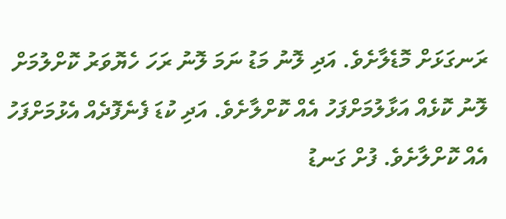ރަނގަޅަށް މޮޑެލާށެވެ. އަދި ލޮނު މަޑު ނަމަ ލޮނު ރަހަ ހެޔޮވަރު ކޮށްލުމަށް ލޮނު ކޮޅެއް އަޅާލުމަށްފަހު އެއް ކޮށްލާށެވެ. އަދި ކުޑަ ފެނެފޮދެއް އެޅުމަށްފަހު އެއް ކޮށްލާށެވެ. ފުށް ގަނޑު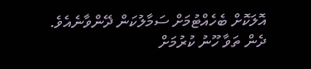އޮލަކޮށް ބެހެއްޓުމަށް ސަމާލުކަން ދޭންވާނެއެވެ.
ދެން ތަވާ ހޫނު ކުރުމަށް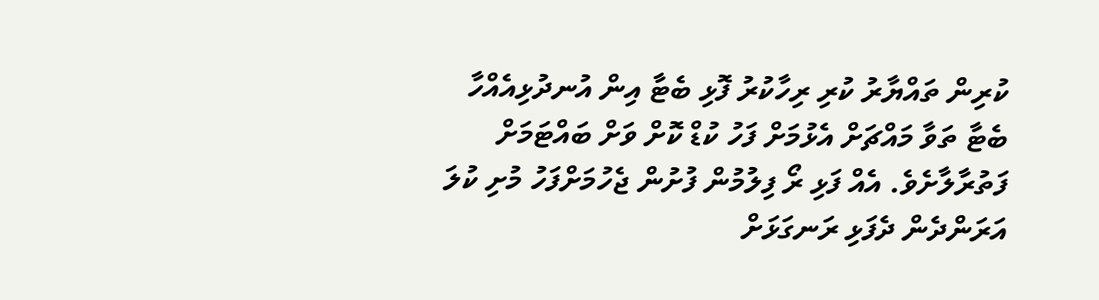ކުރިން ތައްޔާރު ކުރި ރިހާކުރު ފޮޅި ބެޓާ އިން އުނދުޅިއެއްހާ ބެޓާ ތަވާ މައްޗަށް އެޅުމަށް ފަހު ކުޑް ކޮށް ވަށް ބައްޓަމަށް ފަތުރާލާށެވެ. އެއް ފަޅި ރޯ ފިލުމުން ފުށުން ޖެހުމަށްފަހު މުށި ކުލަ އަރަންދެން ދެފަޅި ރަނގަޅަށް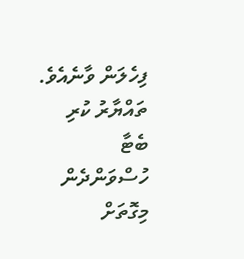ފިހެލަން ވާނެއެވެ. ތައްޔާރު ކުރި ބެޓާ ހުސްވަންދެން މިގޮތަށް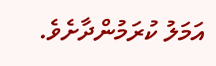އަމަލު ކުރަމުންދާށެވެ.